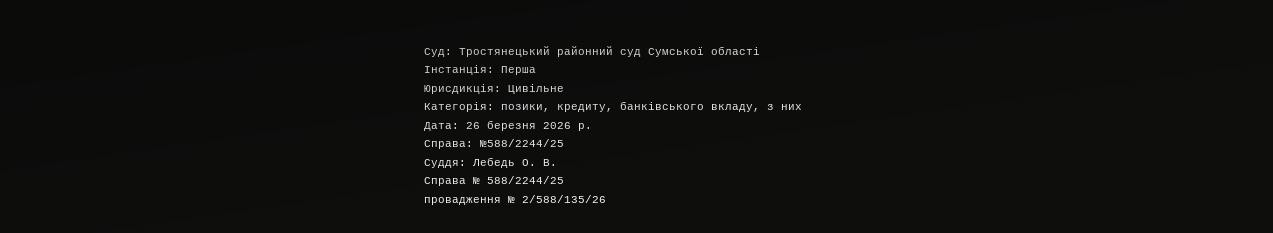Суд: Тростянецький районний суд Сумської області
Інстанція: Перша
Юрисдикція: Цивільне
Категорія: позики, кредиту, банківського вкладу, з них
Дата: 26 березня 2026 р.
Справа: №588/2244/25
Суддя: Лебедь О. В.
Справа № 588/2244/25
провадження № 2/588/135/26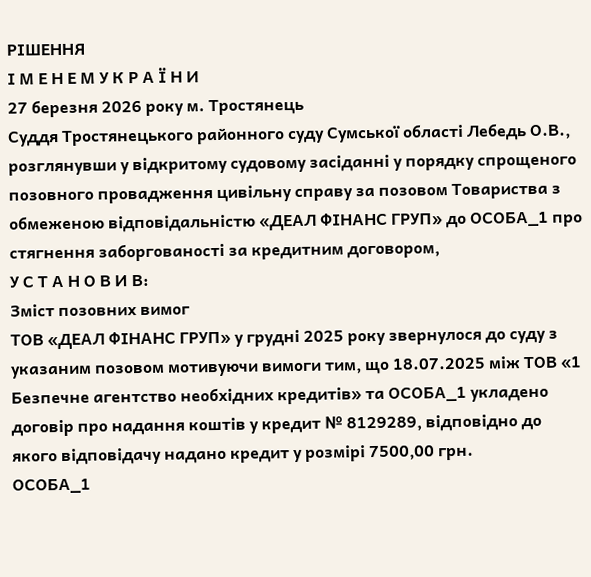РІШЕННЯ
І М Е Н Е М У К Р А Ї Н И
27 березня 2026 року м. Тростянець
Суддя Тростянецького районного суду Сумської області Лебедь О.В., розглянувши у відкритому судовому засіданні у порядку спрощеного позовного провадження цивільну справу за позовом Товариства з обмеженою відповідальністю «ДЕАЛ ФІНАНС ГРУП» до ОСОБА_1 про стягнення заборгованості за кредитним договором,
У С Т А Н О В И В:
Зміст позовних вимог
ТОВ «ДЕАЛ ФІНАНС ГРУП» у грудні 2025 року звернулося до суду з указаним позовом мотивуючи вимоги тим, що 18.07.2025 між ТОВ «1 Безпечне агентство необхідних кредитів» та ОСОБА_1 укладено договір про надання коштів у кредит № 8129289, відповідно до якого відповідачу надано кредит у розмірі 7500,00 грн.
ОСОБА_1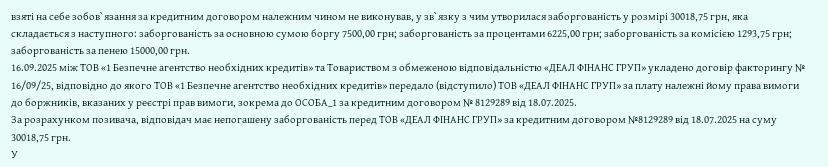взяті на себе зобов`язання за кредитним договором належним чином не виконував, у зв`язку з чим утворилася заборгованість у розмірі 30018,75 грн, яка складається з наступного: заборгованість за основною сумою боргу 7500,00 грн; заборгованість за процентами 6225,00 грн; заборгованість за комісією 1293,75 грн; заборгованість за пенею 15000,00 грн.
16.09.2025 між ТОВ «1 Безпечне агентство необхідних кредитів» та Товариством з обмеженою відповідальністю «ДЕАЛ ФІНАНС ГРУП» укладено договір факторингу № 16/09/25, відповідно до якого ТОВ «1 Безпечне агентство необхідних кредитів» передало (відступило) ТОВ «ДЕАЛ ФІНАНС ГРУП» за плату належні йому права вимоги до боржників, вказаних у реєстрі прав вимоги, зокрема до ОСОБА_1 за кредитним договором № 8129289 від 18.07.2025.
За розрахунком позивача, відповідач має непогашену заборгованість перед ТОВ «ДЕАЛ ФІНАНС ГРУП» за кредитним договором №8129289 від 18.07.2025 на суму 30018,75 грн.
У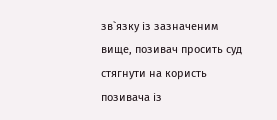зв`язку із зазначеним вище, позивач просить суд стягнути на користь позивача із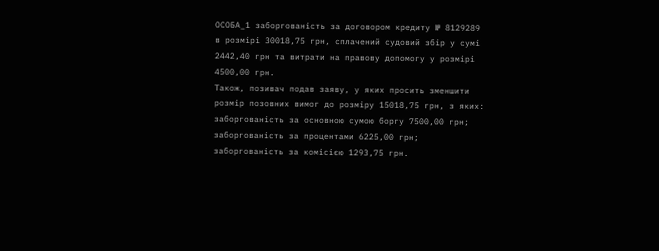ОСОБА_1 заборгованість за договором кредиту № 8129289 в розмірі 30018,75 грн, сплачений судовий збір у сумі 2442,40 грн та витрати на правову допомогу у розмірі 4500,00 грн.
Також, позивач подав заяву, у яких просить зменшити розмір позовних вимог до розміру 15018,75 грн, з яких: заборгованість за основною сумою боргу 7500,00 грн; заборгованість за процентами 6225,00 грн; заборгованість за комісією 1293,75 грн.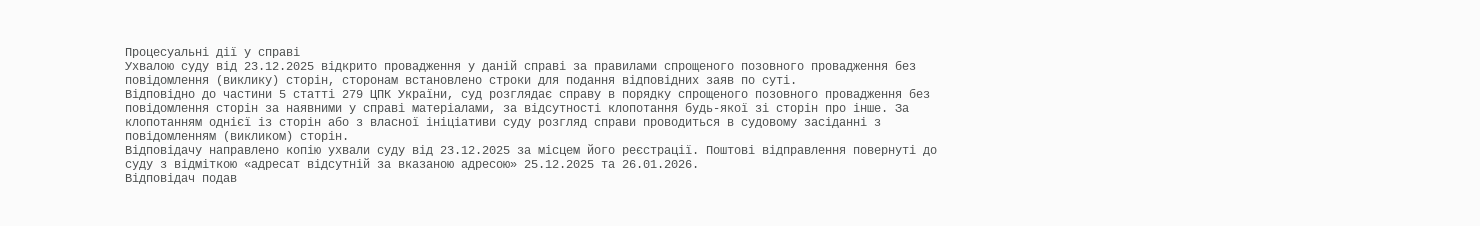Процесуальні дії у справі
Ухвалою суду від 23.12.2025 відкрито провадження у даній справі за правилами спрощеного позовного провадження без повідомлення (виклику) сторін, сторонам встановлено строки для подання відповідних заяв по суті.
Відповідно до частини 5 статті 279 ЦПК України, суд розглядає справу в порядку спрощеного позовного провадження без повідомлення сторін за наявними у справі матеріалами, за відсутності клопотання будь-якої зі сторін про інше. За клопотанням однієї із сторін або з власної ініціативи суду розгляд справи проводиться в судовому засіданні з повідомленням (викликом) сторін.
Відповідачу направлено копію ухвали суду від 23.12.2025 за місцем його реєстрації. Поштові відправлення повернуті до суду з відміткою «адресат відсутній за вказаною адресою» 25.12.2025 та 26.01.2026.
Відповідач подав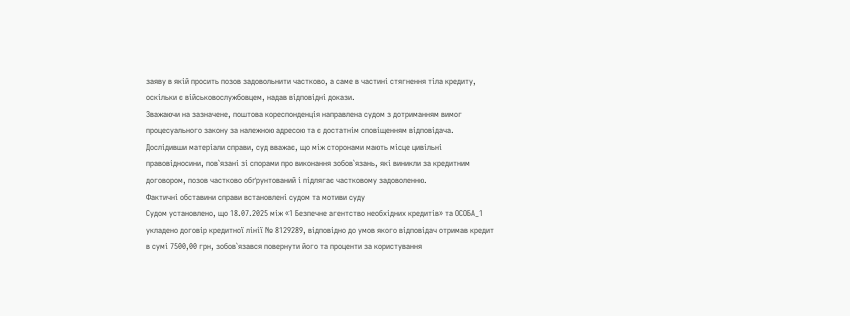заяву в якій просить позов задовольнити частково, а саме в частині стягнення тіла кредиту, оскільки є військовослужбовцем, надав відповідні докази.
Зважаючи на зазначене, поштова кореспонденція направлена судом з дотриманням вимог процесуального закону за належною адресою та є достатнім сповіщенням відповідача.
Дослідивши матеріали справи, суд вважає, що між сторонами мають місце цивільні правовідносини, пов`язані зі спорами про виконання зобов`язань, які виникли за кредитним договором, позов частково обґрунтований і підлягає частковому задоволенню.
Фактичні обставини справи встановлені судом та мотиви суду
Судом установлено, що 18.07.2025 між «1 Безпечне агентство необхідних кредитів» та ОСОБА_1 укладено договір кредитної лінії № 8129289, відповідно до умов якого відповідач отримав кредит в сумі 7500,00 грн, зобов`язався повернути його та проценти за користування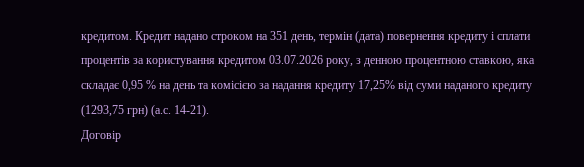кредитом. Кредит надано строком на 351 день, термін (дата) повернення кредиту і сплати процентів за користування кредитом 03.07.2026 року, з денною процентною ставкою, яка складає 0,95 % на день та комісією за надання кредиту 17,25% від суми наданого кредиту (1293,75 грн) (а.с. 14-21).
Договір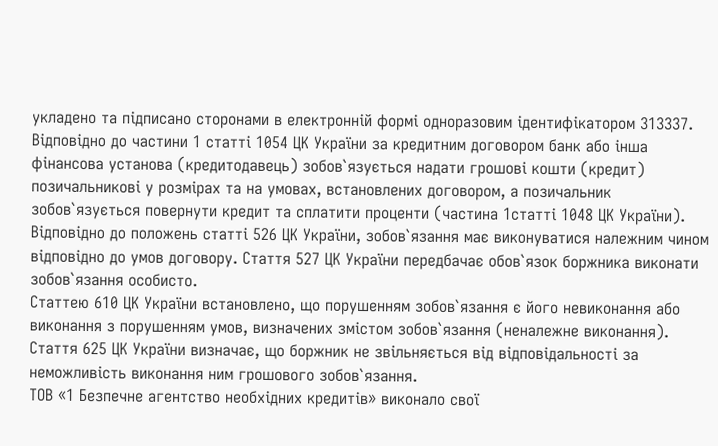укладено та підписано сторонами в електронній формі одноразовим ідентифікатором 313337.
Відповідно до частини 1 статті 1054 ЦК України за кредитним договором банк або інша фінансова установа (кредитодавець) зобов`язується надати грошові кошти (кредит) позичальникові у розмірах та на умовах, встановлених договором, а позичальник зобов`язується повернути кредит та сплатити проценти (частина 1статті 1048 ЦК України).
Відповідно до положень статті 526 ЦК України, зобов`язання має виконуватися належним чином відповідно до умов договору. Стаття 527 ЦК України передбачає обов`язок боржника виконати зобов`язання особисто.
Статтею 610 ЦК України встановлено, що порушенням зобов`язання є його невиконання або виконання з порушенням умов, визначених змістом зобов`язання (неналежне виконання).
Стаття 625 ЦК України визначає, що боржник не звільняється від відповідальності за неможливість виконання ним грошового зобов`язання.
ТОВ «1 Безпечне агентство необхідних кредитів» виконало свої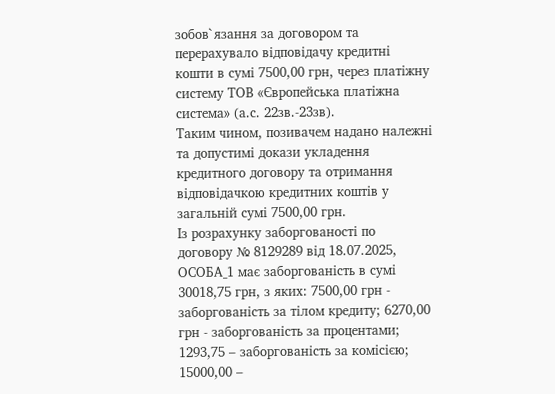зобов`язання за договором та перерахувало відповідачу кредитні кошти в сумі 7500,00 грн, через платіжну систему ТОВ «Європейська платіжна система» (а.с. 22зв.-23зв).
Таким чином, позивачем надано належні та допустимі докази укладення кредитного договору та отримання відповідачкою кредитних коштів у загальній сумі 7500,00 грн.
Із розрахунку заборгованості по договору № 8129289 від 18.07.2025, ОСОБА_1 має заборгованість в сумі 30018,75 грн, з яких: 7500,00 грн - заборгованість за тілом кредиту; 6270,00 грн - заборгованість за процентами; 1293,75 – заборгованість за комісією; 15000,00 –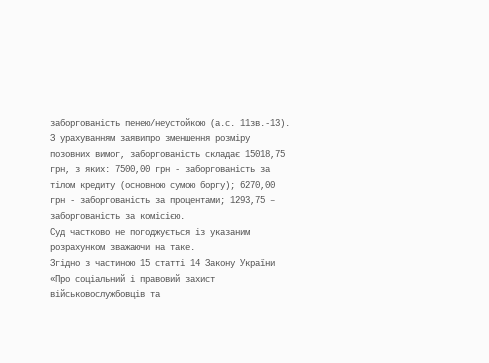заборгованість пенею/неустойкою (а.с. 11зв.-13). З урахуванням заявипро зменшення розміру позовних вимог, заборгованість складає 15018,75 грн, з яких: 7500,00 грн - заборгованість за тілом кредиту (основною сумою боргу); 6270,00 грн - заборгованість за процентами; 1293,75 – заборгованість за комісією.
Суд частково не погоджується із указаним розрахунком зважаючи на таке.
Згідно з частиною 15 статті 14 Закону України «Про соціальний і правовий захист військовослужбовців та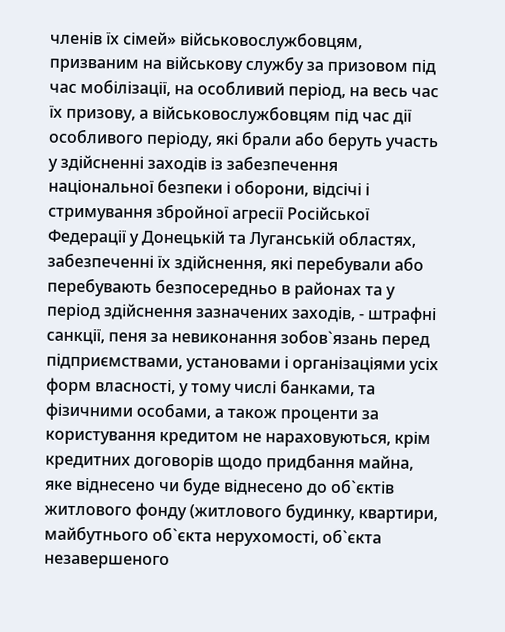членів їх сімей» військовослужбовцям, призваним на військову службу за призовом під час мобілізації, на особливий період, на весь час їх призову, а військовослужбовцям під час дії особливого періоду, які брали або беруть участь у здійсненні заходів із забезпечення національної безпеки і оборони, відсічі і стримування збройної агресії Російської Федерації у Донецькій та Луганській областях, забезпеченні їх здійснення, які перебували або перебувають безпосередньо в районах та у період здійснення зазначених заходів, - штрафні санкції, пеня за невиконання зобов`язань перед підприємствами, установами і організаціями усіх форм власності, у тому числі банками, та фізичними особами, а також проценти за користування кредитом не нараховуються, крім кредитних договорів щодо придбання майна, яке віднесено чи буде віднесено до об`єктів житлового фонду (житлового будинку, квартири, майбутнього об`єкта нерухомості, об`єкта незавершеного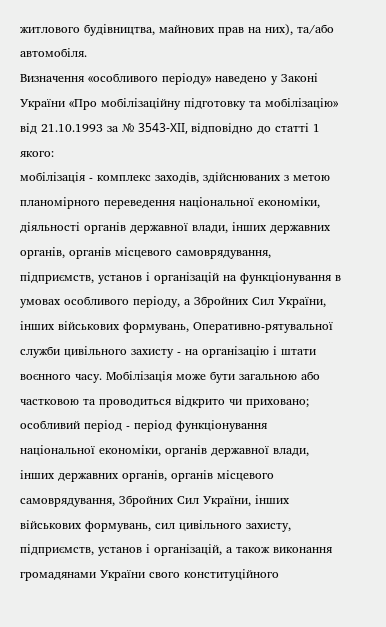житлового будівництва, майнових прав на них), та/або автомобіля.
Визначення «особливого періоду» наведено у Законі України «Про мобілізаційну підготовку та мобілізацію» від 21.10.1993 за № 3543-XII, відповідно до статті 1 якого:
мобілізація - комплекс заходів, здійснюваних з метою планомірного переведення національної економіки, діяльності органів державної влади, інших державних органів, органів місцевого самоврядування, підприємств, установ і організацій на функціонування в умовах особливого періоду, а Збройних Сил України, інших військових формувань, Оперативно-рятувальної служби цивільного захисту - на організацію і штати воєнного часу. Мобілізація може бути загальною або частковою та проводиться відкрито чи приховано;
особливий період - період функціонування національної економіки, органів державної влади, інших державних органів, органів місцевого самоврядування, Збройних Сил України, інших військових формувань, сил цивільного захисту, підприємств, установ і організацій, а також виконання громадянами України свого конституційного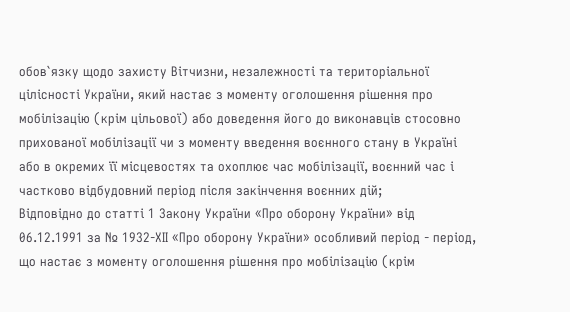обов`язку щодо захисту Вітчизни, незалежності та територіальної цілісності України, який настає з моменту оголошення рішення про мобілізацію (крім цільової) або доведення його до виконавців стосовно прихованої мобілізації чи з моменту введення воєнного стану в Україні або в окремих її місцевостях та охоплює час мобілізації, воєнний час і частково відбудовний період після закінчення воєнних дій;
Відповідно до статті 1 Закону України «Про оборону України» від 06.12.1991 за № 1932-ХІІ «Про оборону України» особливий період - період, що настає з моменту оголошення рішення про мобілізацію (крім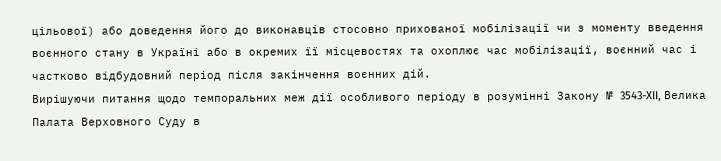цільової) або доведення його до виконавців стосовно прихованої мобілізації чи з моменту введення воєнного стану в Україні або в окремих її місцевостях та охоплює час мобілізації, воєнний час і частково відбудовний період після закінчення воєнних дій.
Вирішуючи питання щодо темпоральних меж дії особливого періоду в розумінні Закону № 3543-XII, Велика Палата Верховного Суду в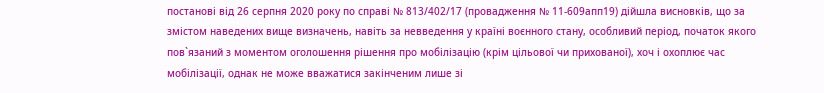постанові від 26 серпня 2020 року по справі № 813/402/17 (провадження № 11-609апп19) дійшла висновків, що за змістом наведених вище визначень, навіть за невведення у країні воєнного стану, особливий період, початок якого пов`язаний з моментом оголошення рішення про мобілізацію (крім цільової чи прихованої), хоч і охоплює час мобілізації, однак не може вважатися закінченим лише зі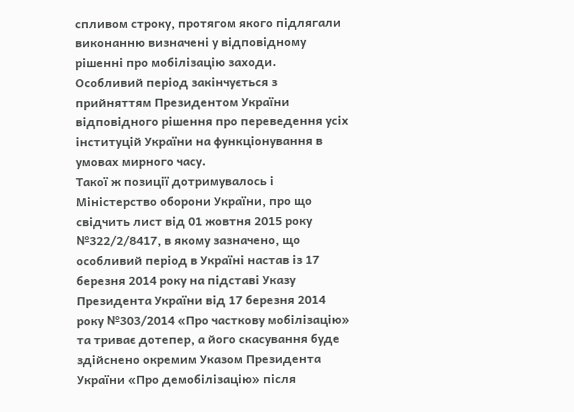спливом строку, протягом якого підлягали виконанню визначені у відповідному рішенні про мобілізацію заходи.
Особливий період закінчується з прийняттям Президентом України відповідного рішення про переведення усіх інституцій України на функціонування в умовах мирного часу.
Такої ж позиції дотримувалось і Міністерство оборони України, про що свідчить лист від 01 жовтня 2015 року №322/2/8417, в якому зазначено, що особливий період в Україні настав із 17 березня 2014 року на підставі Указу Президента України від 17 березня 2014 року №303/2014 «Про часткову мобілізацію» та триває дотепер, а його скасування буде здійснено окремим Указом Президента України «Про демобілізацію» після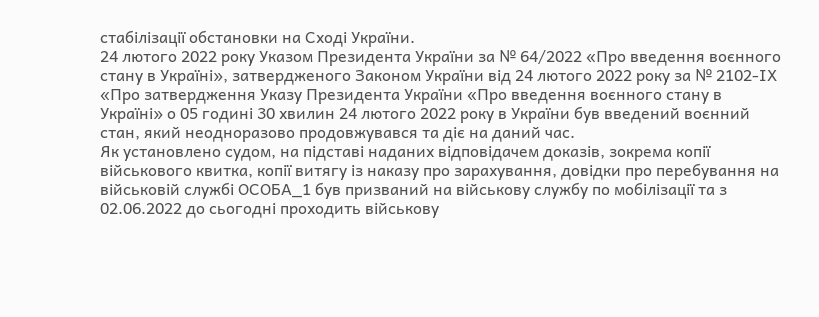стабілізації обстановки на Сході України.
24 лютого 2022 року Указом Президента України за № 64/2022 «Про введення воєнного стану в Україні», затвердженого Законом України від 24 лютого 2022 року за № 2102-ІХ «Про затвердження Указу Президента України «Про введення воєнного стану в Україні» о 05 годині 30 хвилин 24 лютого 2022 року в України був введений воєнний стан, який неодноразово продовжувався та діє на даний час.
Як установлено судом, на підставі наданих відповідачем доказів, зокрема копії військового квитка, копії витягу із наказу про зарахування, довідки про перебування на військовій службі ОСОБА_1 був призваний на військову службу по мобілізації та з 02.06.2022 до сьогодні проходить військову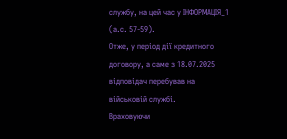службу, на цей час у ІНФОРМАЦІЯ_1 (а.с. 57-59).
Отже, у період дії кредитного договору, а саме з 18.07.2025 відповідач перебував на військовій службі.
Враховуючи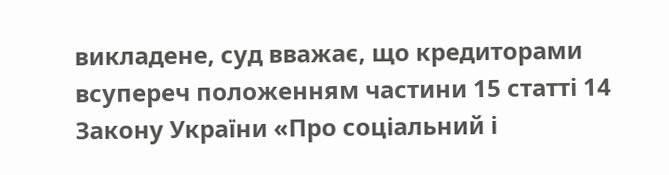викладене, суд вважає, що кредиторами всупереч положенням частини 15 статті 14 Закону України «Про соціальний і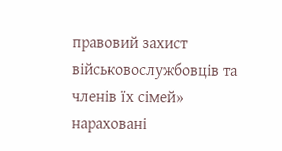правовий захист військовослужбовців та членів їх сімей» нараховані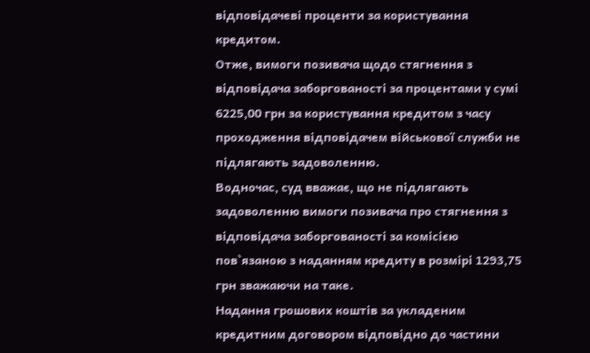відповідачеві проценти за користування кредитом.
Отже, вимоги позивача щодо стягнення з відповідача заборгованості за процентами у сумі 6225,00 грн за користування кредитом з часу проходження відповідачем військової служби не підлягають задоволенню.
Водночас, суд вважає, що не підлягають задоволенню вимоги позивача про стягнення з відповідача заборгованості за комісією пов`язаною з наданням кредиту в розмірі 1293,75 грн зважаючи на таке.
Надання грошових коштів за укладеним кредитним договором відповідно до частини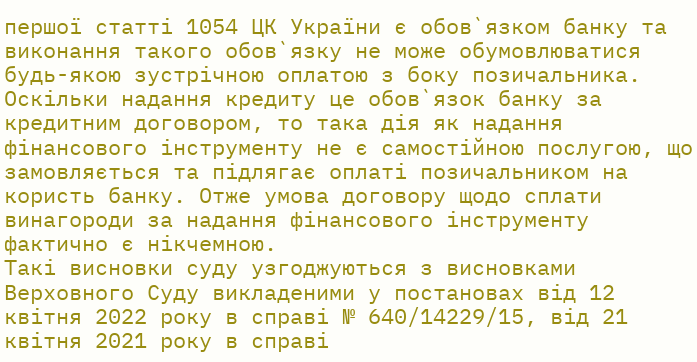першої статті 1054 ЦК України є обов`язком банку та виконання такого обов`язку не може обумовлюватися будь-якою зустрічною оплатою з боку позичальника. Оскільки надання кредиту це обов`язок банку за кредитним договором, то така дія як надання фінансового інструменту не є самостійною послугою, що замовляється та підлягає оплаті позичальником на користь банку. Отже умова договору щодо сплати винагороди за надання фінансового інструменту фактично є нікчемною.
Такі висновки суду узгоджуються з висновками Верховного Суду викладеними у постановах від 12 квітня 2022 року в справі № 640/14229/15, від 21 квітня 2021 року в справі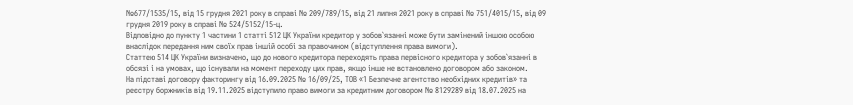№677/1535/15, від 15 грудня 2021 року в справі № 209/789/15, від 21 липня 2021 року в справі № 751/4015/15, від 09 грудня 2019 року в справі № 524/5152/15-ц.
Відповідно до пункту 1 частини 1 статті 512 ЦК України кредитор у зобов`язанні може бути замінений іншою особою внаслідок передання ним своїх прав іншій особі за правочином (відступлення права вимоги).
Статтею 514 ЦК України визначено, що до нового кредитора переходять права первісного кредитора у зобов`язанні в обсязі і на умовах, що існували на момент переходу цих прав, якщо інше не встановлено договором або законом.
На підставі договору факторингу від 16.09.2025 № 16/09/25, ТОВ «1 Безпечне агентство необхідних кредитів» та реєстру боржників від 19.11.2025 відступило право вимоги за кредитним договором № 8129289 від 18.07.2025 на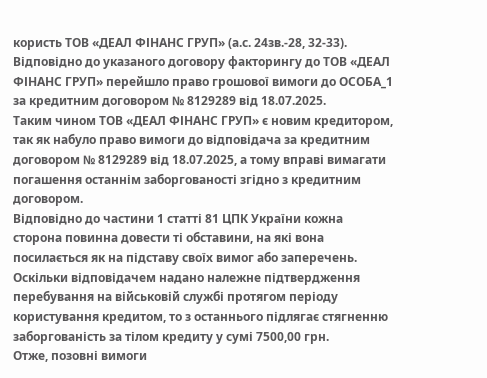користь ТОВ «ДЕАЛ ФІНАНС ГРУП» (а.с. 24зв.-28, 32-33).
Відповідно до указаного договору факторингу до ТОВ «ДЕАЛ ФІНАНС ГРУП» перейшло право грошової вимоги до ОСОБА_1 за кредитним договором № 8129289 від 18.07.2025.
Таким чином ТОВ «ДЕАЛ ФІНАНС ГРУП» є новим кредитором, так як набуло право вимоги до відповідача за кредитним договором № 8129289 від 18.07.2025, а тому вправі вимагати погашення останнім заборгованості згідно з кредитним договором.
Відповідно до частини 1 статті 81 ЦПК України кожна сторона повинна довести ті обставини, на які вона посилається як на підставу своїх вимог або заперечень.
Оскільки відповідачем надано належне підтвердження перебування на військовій службі протягом періоду користування кредитом, то з останнього підлягає стягненню заборгованість за тілом кредиту у сумі 7500,00 грн.
Отже, позовні вимоги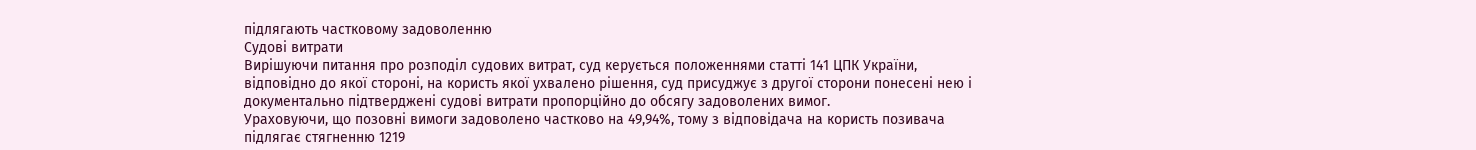підлягають частковому задоволенню
Судові витрати
Вирішуючи питання про розподіл судових витрат, суд керується положеннями статті 141 ЦПК України, відповідно до якої стороні, на користь якої ухвалено рішення, суд присуджує з другої сторони понесені нею і документально підтверджені судові витрати пропорційно до обсягу задоволених вимог.
Ураховуючи, що позовні вимоги задоволено частково на 49,94%, тому з відповідача на користь позивача підлягає стягненню 1219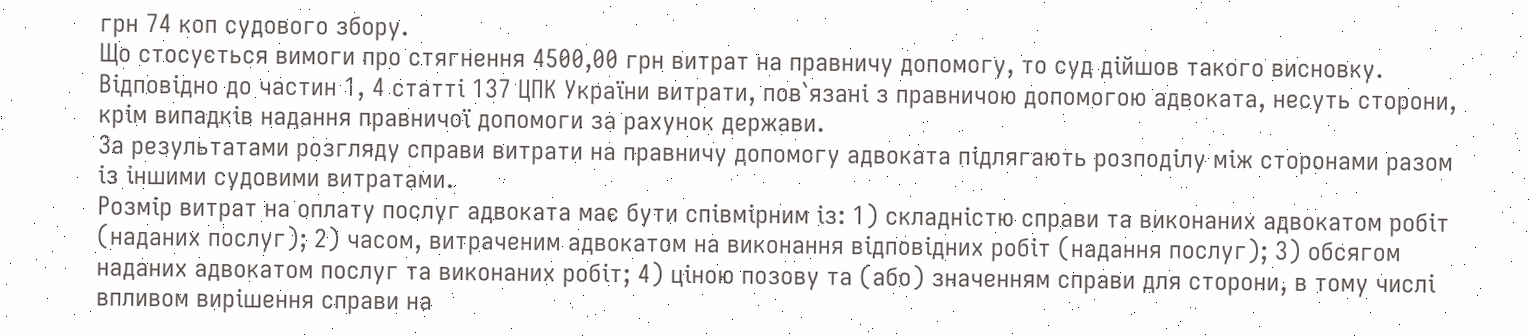грн 74 коп судового збору.
Що стосується вимоги про стягнення 4500,00 грн витрат на правничу допомогу, то суд дійшов такого висновку.
Відповідно до частин 1, 4 статті 137 ЦПК України витрати, пов`язані з правничою допомогою адвоката, несуть сторони, крім випадків надання правничої допомоги за рахунок держави.
За результатами розгляду справи витрати на правничу допомогу адвоката підлягають розподілу між сторонами разом із іншими судовими витратами.
Розмір витрат на оплату послуг адвоката має бути співмірним із: 1) складністю справи та виконаних адвокатом робіт (наданих послуг); 2) часом, витраченим адвокатом на виконання відповідних робіт (надання послуг); 3) обсягом наданих адвокатом послуг та виконаних робіт; 4) ціною позову та (або) значенням справи для сторони, в тому числі впливом вирішення справи на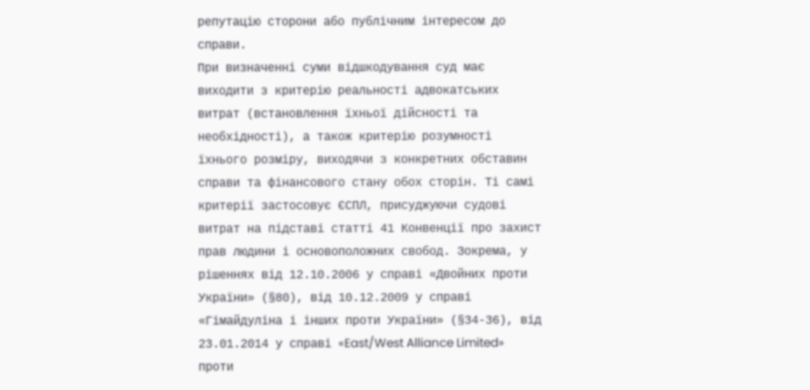репутацію сторони або публічним інтересом до справи.
При визначенні суми відшкодування суд має виходити з критерію реальності адвокатських витрат (встановлення їхньої дійсності та необхідності), а також критерію розумності їхнього розміру, виходячи з конкретних обставин справи та фінансового стану обох сторін. Ті самі критерії застосовує ЄСПЛ, присуджуючи судові витрат на підставі статті 41 Конвенції про захист прав людини і основоположних свобод. Зокрема, у рішеннях від 12.10.2006 у справі «Двойних проти України» (§80), від 10.12.2009 у справі «Гімайдуліна і інших проти України» (§34-36), від 23.01.2014 у справі «East/West Alliance Limited» проти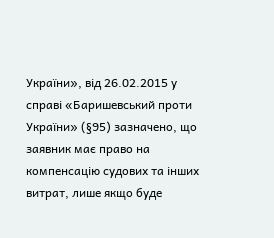України», від 26.02.2015 у справі «Баришевський проти України» (§95) зазначено, що заявник має право на компенсацію судових та інших витрат, лише якщо буде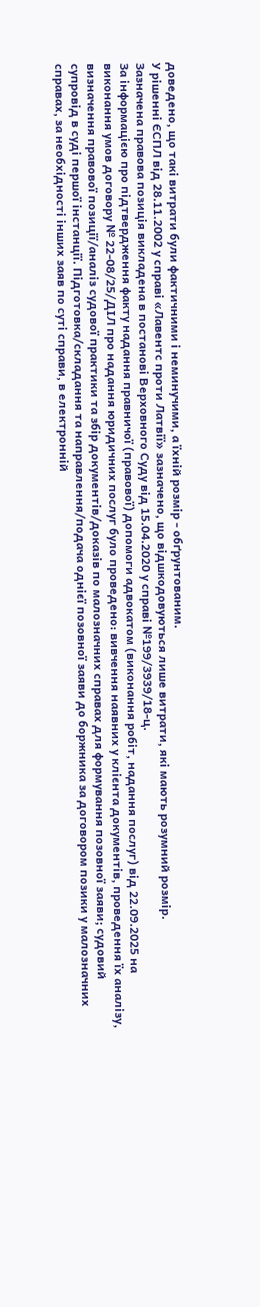доведено, що такі витрати були фактичними і неминучими, а їхній розмір - обґрунтованим.
У рішенні ЄСПЛ від 28.11.2002 у справі «Лавентс проти Латвії» зазначено, що відшкодовуються лише витрати, які мають розумний розмір.
Зазначена правова позиція викладена в постанові Верховного Суду від 15.04.2020 у справі №199/3939/18-ц.
За інформацією про підтвердження факту надання правничої (правової) допомоги адвокатом (виконання робіт, надання послуг) від 22.09.2025 на виконання умов договору № 22-08/25/ДІЛ про надання юридичних послуг було проведено: вивчення наявних у клієнта документів, проведення їх аналізу, визначення правової позиції/аналіз судової практики та збір документів/доказів по малозначних справах для формування позовної заяви; судовий супровід в суді першої інстанції. Підготовка/складання та направлення/подача однієї позовної заяви до боржника за договором позики у малозначних справах, за необхідності інших заяв по суті справи, в електронній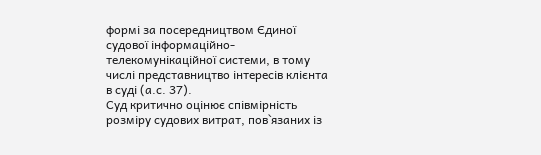формі за посередництвом Єдиної судової інформаційно-телекомунікаційної системи, в тому числі представництво інтересів клієнта в суді (а.с. 37).
Суд критично оцінює співмірність розміру судових витрат, пов`язаних із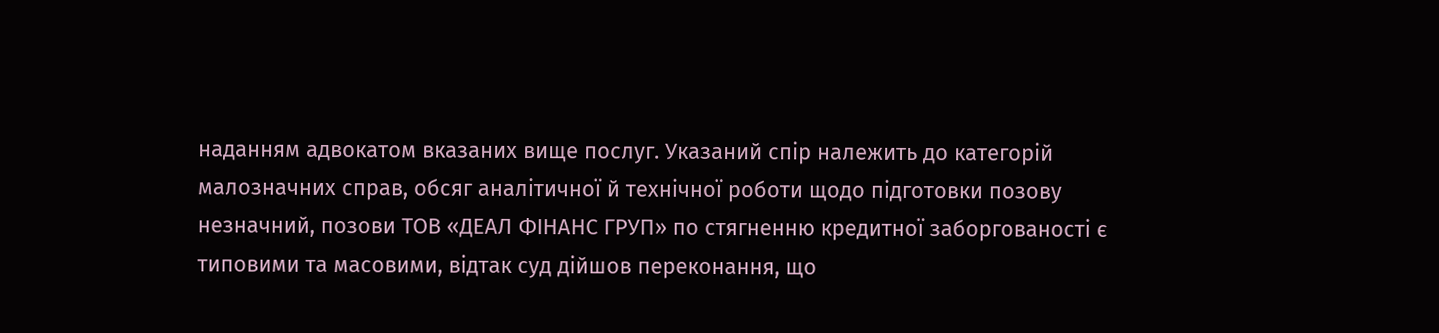наданням адвокатом вказаних вище послуг. Указаний спір належить до категорій малозначних справ, обсяг аналітичної й технічної роботи щодо підготовки позову незначний, позови ТОВ «ДЕАЛ ФІНАНС ГРУП» по стягненню кредитної заборгованості є типовими та масовими, відтак суд дійшов переконання, що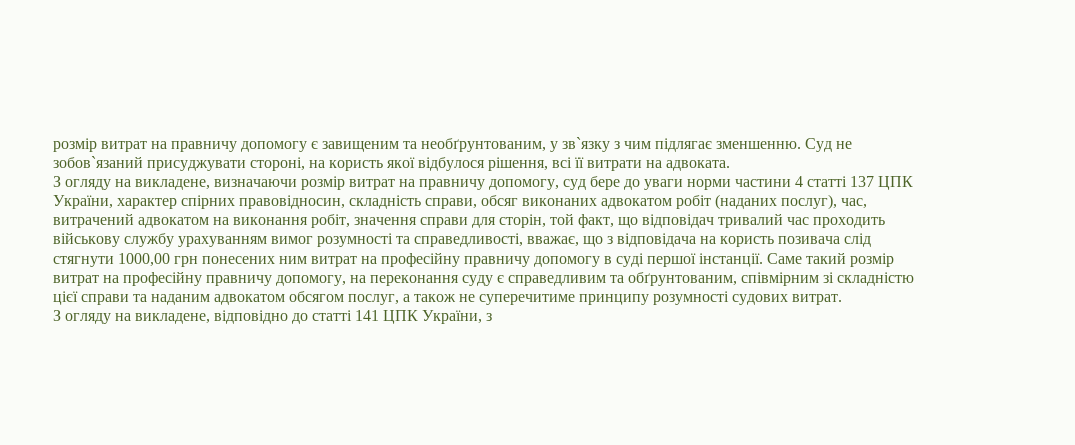розмір витрат на правничу допомогу є завищеним та необґрунтованим, у зв`язку з чим підлягає зменшенню. Суд не зобов`язаний присуджувати стороні, на користь якої відбулося рішення, всі її витрати на адвоката.
З огляду на викладене, визначаючи розмір витрат на правничу допомогу, суд бере до уваги норми частини 4 статті 137 ЦПК України, характер спірних правовідносин, складність справи, обсяг виконаних адвокатом робіт (наданих послуг), час, витрачений адвокатом на виконання робіт, значення справи для сторін, той факт, що відповідач тривалий час проходить військову службу урахуванням вимог розумності та справедливості, вважає, що з відповідача на користь позивача слід стягнути 1000,00 грн понесених ним витрат на професійну правничу допомогу в суді першої інстанції. Саме такий розмір витрат на професійну правничу допомогу, на переконання суду є справедливим та обґрунтованим, співмірним зі складністю цієї справи та наданим адвокатом обсягом послуг, а також не суперечитиме принципу розумності судових витрат.
З огляду на викладене, відповідно до статті 141 ЦПК України, з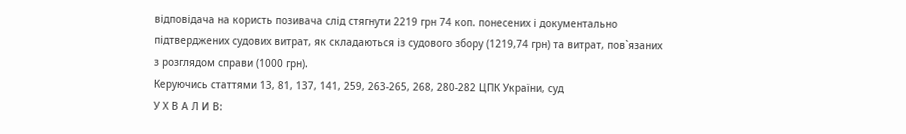відповідача на користь позивача слід стягнути 2219 грн 74 коп. понесених і документально підтверджених судових витрат, як складаються із судового збору (1219,74 грн) та витрат, пов`язаних з розглядом справи (1000 грн).
Керуючись статтями 13, 81, 137, 141, 259, 263-265, 268, 280-282 ЦПК України, суд
У Х В А Л И В: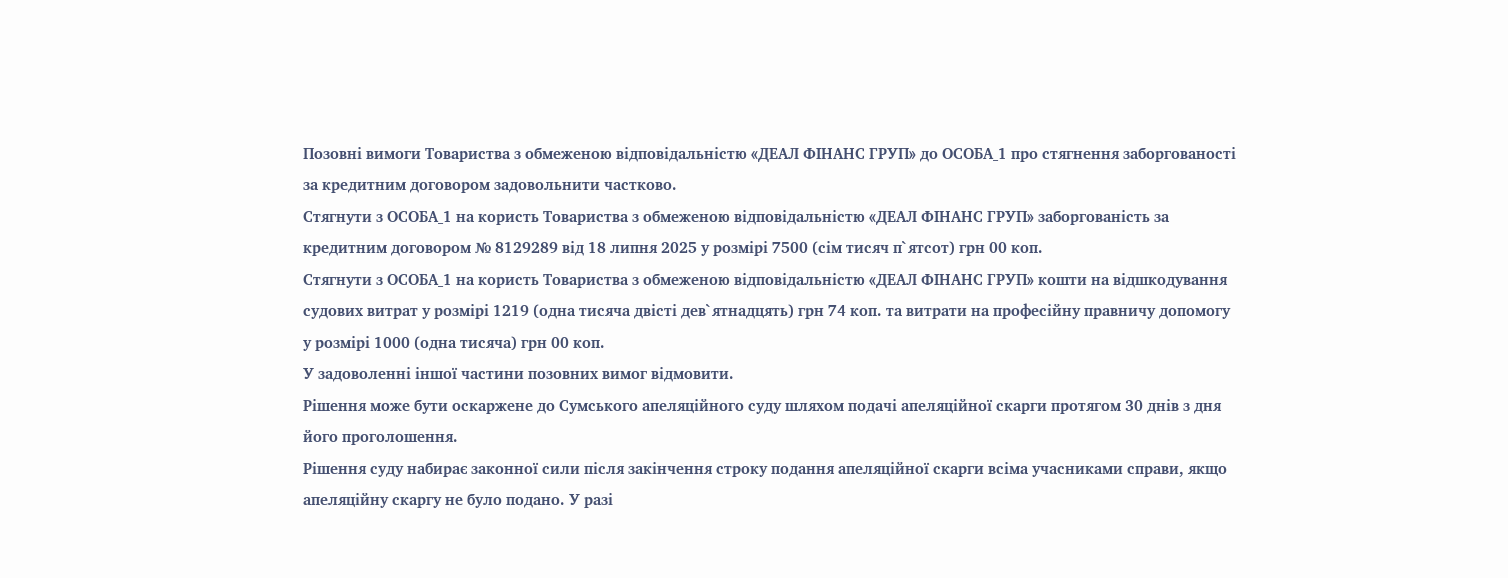Позовні вимоги Товариства з обмеженою відповідальністю «ДЕАЛ ФІНАНС ГРУП» до ОСОБА_1 про стягнення заборгованості за кредитним договором задовольнити частково.
Стягнути з ОСОБА_1 на користь Товариства з обмеженою відповідальністю «ДЕАЛ ФІНАНС ГРУП» заборгованість за кредитним договором № 8129289 від 18 липня 2025 у розмірі 7500 (сім тисяч п`ятсот) грн 00 коп.
Стягнути з ОСОБА_1 на користь Товариства з обмеженою відповідальністю «ДЕАЛ ФІНАНС ГРУП» кошти на відшкодування судових витрат у розмірі 1219 (одна тисяча двісті дев`ятнадцять) грн 74 коп. та витрати на професійну правничу допомогу у розмірі 1000 (одна тисяча) грн 00 коп.
У задоволенні іншої частини позовних вимог відмовити.
Рішення може бути оскаржене до Сумського апеляційного суду шляхом подачі апеляційної скарги протягом 30 днів з дня його проголошення.
Рішення суду набирає законної сили після закінчення строку подання апеляційної скарги всіма учасниками справи, якщо апеляційну скаргу не було подано. У разі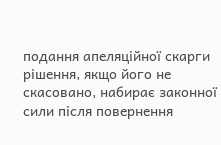подання апеляційної скарги рішення, якщо його не скасовано, набирає законної сили після повернення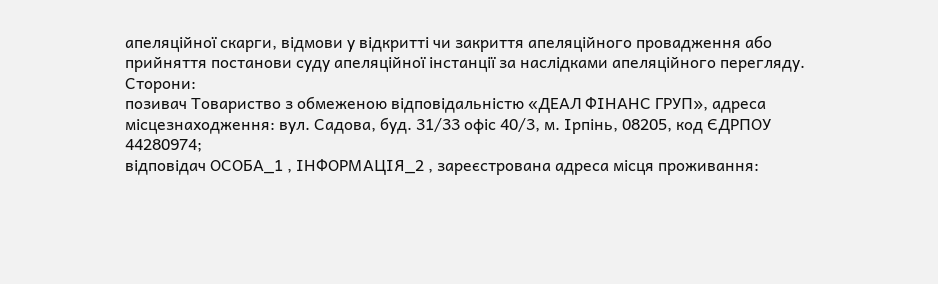апеляційної скарги, відмови у відкритті чи закриття апеляційного провадження або прийняття постанови суду апеляційної інстанції за наслідками апеляційного перегляду.
Сторони:
позивач Товариство з обмеженою відповідальністю «ДЕАЛ ФІНАНС ГРУП», адреса місцезнаходження: вул. Садова, буд. 31/33 офіс 40/3, м. Ірпінь, 08205, код ЄДРПОУ 44280974;
відповідач ОСОБА_1 , ІНФОРМАЦІЯ_2 , зареєстрована адреса місця проживання: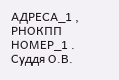АДРЕСА_1 , РНОКПП НОМЕР_1 .
Суддя О.В.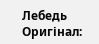Лебедь
Оригінал: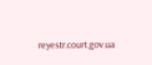reyestr.court.gov.ua